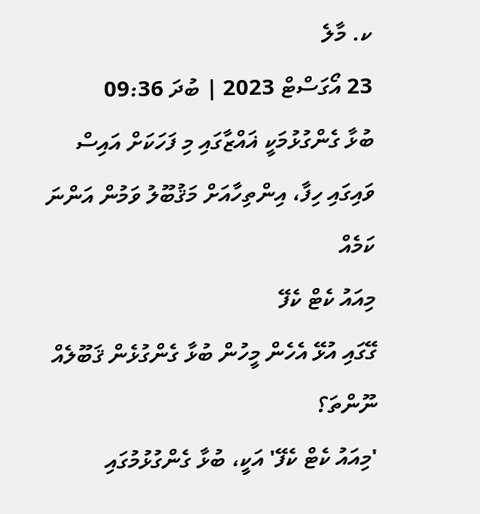ކ. މާލެ
23 އޯގަސްޓް 2023 | ބުދަ 09:36
ބުޅާ ގެންގުޅުމަކީ ޣައްޒާގައި މި ފަހަކަށް އައިސް ވައިގައި ހިފާ، އިންތިހާއަށް މަޤުބޫލު ވަމުން އަންނަ ކަމެއް
މިއައު ކެޓް ކެފޭ
ގޭގައި އުޅޭ އެހެން މީހުން ބުޅާ ގެންގުޅެން ޤަބޫލެއް ނޫންތަ؟
'މިއައު ކެޓް ކެފޭ' އަކީ، ބުޅާ ގެންގުޅުމުގައި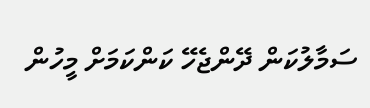ސަމާލުކަން ދޭންޖެހޭ ކަންކަމަށް މީހުން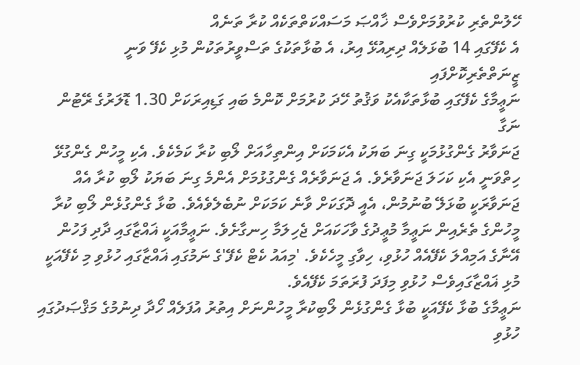ހޭލުންތެރި ކުރުވުމަށްވެސް ޚާއްޞަ މަސައްކަތްތަކެއް ކުރާ ތަނެއް
އެ ކެފޭގައި 14 ބުޅަލެއް ދިރިއުޅޭ އިރު، އެ ބުޅާތަކުގެ ތަސްވީރުތަކުން މުޅި ކެފޭ ވަނީ ޒީނަތްތެރިކޮށްފައި
ނަޢީމާގެ ކެފޭގައި ބުޅާތަކާއެކު ވަޤުތު ހޭދަ ކުރުމަށް ކޮންމެ ބައި ގަޑިއިރަކަށް 1.30 ޑޮލަރުގެ ރޭޓުން ނަގާ
ޖަނަވާރު ގެންގުޅުމަކީ ގިނަ ބަޔަކު އެކަމަކަށް އިންތިހާއަށް ލޯބި ކުރާ ކަމެކެވެ. އެކި މީހުން ގެންގުޅޭ ހިތްވަނީ އެކި ކަހަލަ ޖަނަވާރެވެ. އެ ޖަނަވާރެއް ގެންގުޅުމަށް އެންމެ ގިނަ ބަޔަކު ލޯބި ކުރާ އެއް ޖަނަވާރަކީ ބުޅަލޭ ބުނުމުން، އެއީ ދޮގަކަށް ވާނެ ކަމަކަށް ނުބެލެވެއެވެ. ބުޅާ ގެންގުޅެން ލޯބި ކުރާ މީހުންގެ ތެރެއިން ނަޢީމާ މުޢީދުގެ ވާހަކައަށް ޖެހިލަމާ ހިނގާށެވެ. ނަޢީމާއަކީ ޣައްޒާގައި ދާދި ފަހުން އޭނާގެ އަމިއްލަ ކެފޭއެއް ހުޅުވި، ހިވާގި މީހެކެވެ. 'މިއައު ކެޓް ކެފޭ'ގެ ނަމުގައި ޣައްޒާގައި ހުޅުވި މި ކެފޭއަކީ މުޅި ޣައްޒާގައިވެސް ހުޅުވި މިފަދަ ފުރަތަމަ ކެފޭއެވެ.
ނަޢީމާގެ ބުޅާ ކެފޭއަކީ ބުޅާ ގެންގުޅެން ލޯބިކުރާ މީހުންނަށް އިތުރު އުފަލެއް ހޯދާ ދިނުމުގެ މަޤްޞަދުގައި ހުޅުވި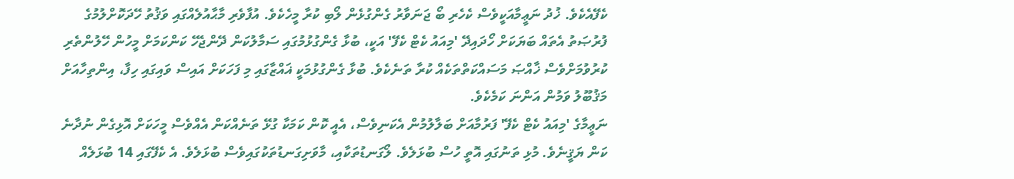ކެފޭއެކެވެ. ޚުދު ނަޢީމާއަކީވެސް ކެހެރި ބޯ ޖަނަވާރު ގެންގުޅެން ލޯބި ކުރާ މީހެކެވެ. އުފާވެރި މާޙާއުލެއްގައި ވަޤުތު ހޭދަކޮށްލުމުގެ ފުރުޞަތު އެތައް ބަޔަކަށް ހޯދައިދޭ 'މިއައު ކެޓް ކެފޭ' އަކީ، ބުޅާ ގެންގުޅުމުގައި ސަމާލުކަން ދޭންޖެހޭ ކަންކަމަށް މީހުން ހޭލުންތެރި ކުރުވުމަށްވެސް ޚާއްޞަ މަސައްކަތްތަކެއް ކުރާ ތަނެކެވެ. ބުޅާ ގެންގުޅުމަކީ ޣައްޒާގައި މި ފަހަކަށް އައިސް ވައިގައި ހިފާ، އިންތިހާއަށް މަޤުބޫލު ވަމުން އަންނަ ކަމެކެވެ.
ނަޢީމާގެ 'މިއައު ކެޓް ކެފޭ' ފަރުމާއަށް ބަލާލުމުން އެކަނިވެސް، އެއީ ކޮން ކަމަކާ ގުޅޭ ތަނެއްކަން އެއްވެސް މީހަކަށް އޮޅިގެން ނުދާނެ ކަން ޔަޤީނެވެ. މުޅި ތަނުގައި އޮތީ ހުސް ބުޅަލެވެ. ލޯގަނޑުތަކާއި، މާވަށިގަނޑުތަކުގައިވެސް ބުޅަލެވެ. އެ ކެފޭގައި 14 ބުޅަލެއް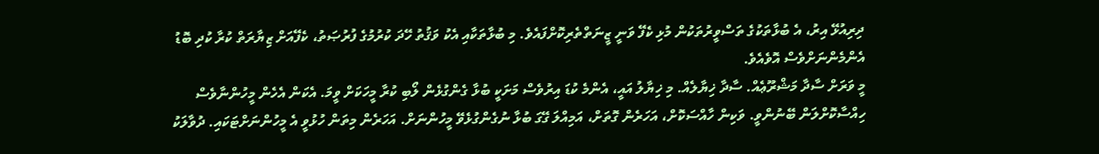ދިރިއުޅޭ އިރު، އެ ބުޅާތަކުގެ ތަސްވީރުތަކުން މުޅި ކެފޭ ވަނީ ޒީނަތްތެރިކޮށްފައެވެ. މި ބުޅާތަކާއި އެކު ވަޤުތު ހޭދަ ކުރުމުގެ ފުރުޞަތު، ކެފޭއަށް ޒިޔާރަތް ކުރާ ކުދި ބޮޑު އެންމެންނަށްވެސް އޮވެއެވެ.
މީ ވަރަށް ސާދާ މަޝްރޫޢެއް. ސާދާ ޚިޔާލެއް. މި ޚިޔާލު އައީ، އެންމެ ކުޑަ އިރުވެސް މަށަކީ ބުޅާ ގެންގުޅެން ލޯބި ކުރާ މީހަކަށް ވީމަ. އެކަން އެހެން މީހުންނާވެސް ހިއްސާކޮށްލަން ބޭނުންވީ. ވަކިން ހާއްސަކޮށް، އަހަރެން ގޮތަށް، އަމިއްލަ ގޭގަ ބުޅާ ނުގެންގުޅެވޭ މީހުންނަށް. އަހަރެން މިތަން ހުޅުވީ އެ މީހުންނަށްޓަކައި. ދުވާލަކު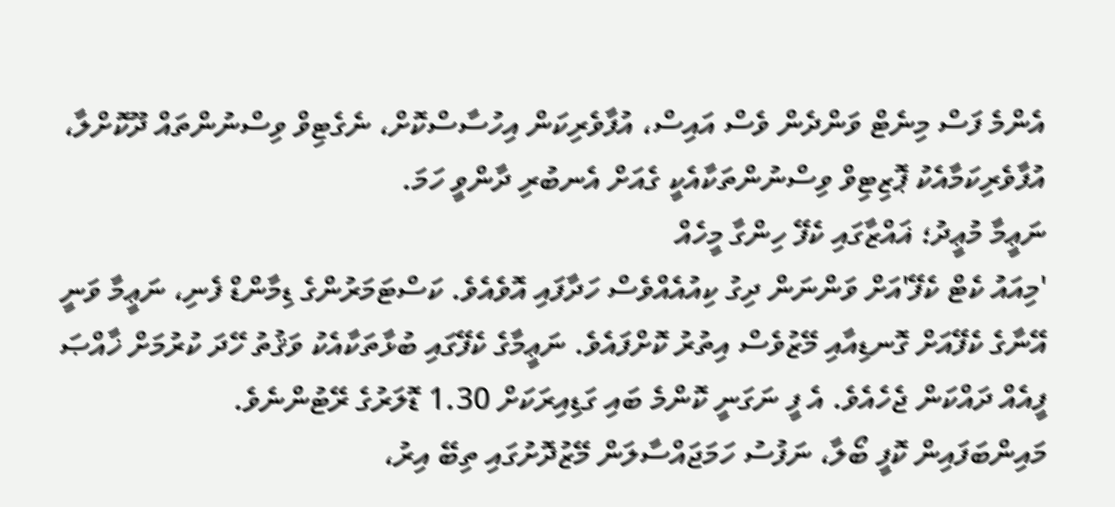އެންމެ ފަސް މިނެޓް ވަންދެން ވެސް އައިސް، އުފާވެރިކަން އިހުސާސްކޮށް، ނެގެޓިވް ވިސްނުންތައް ދޫކޮށްލާ، އުފާވެރިކަމާއެކު ޕޮޒިޓިވް ވިސްނުންތަކާއެކީ ގެއަށް އެނބުރި ދާންވީ ހަމަ.
ނަޢީމާ މުޢީދު؛ ޣައްޒާގައި ކެފޭ ހިންގާ މީހެއް
'މިއައު ކެޓް ކެފޭ'އަށް ވަންނަން ދިގު ކިއުއެއްވެސް ހަދާފައި އޮވެއެވެ. ކަސްޓަމަރުންގެ ޑިމާންޑް ފެނި، ނަޢީމާ ވަނީ އޭނާގެ ކެފޭއަށް ގޮނޑިއާއި މޭޒުވެސް އިތުރު ކޮށްފައެވެ. ނަޢީމާގެ ކެފޭގައި ބުޅާތަކާއެކު ވަޤުތު ހޭދަ ކުރުމަށް ޚާއްޞަ ފީއެއް ދައްކަން ޖެހެއެވެ. އެ ފީ ނަގަނީ ކޮންމެ ބައި ގަޑިއިރަކަށް 1.30 ޑޮލަރުގެ ރޭޓުންނެވެ.
މައިންބަފައިން ކޮފީ ބޯލާ، ނަފުސު ހަމަޖައްސާލަން މޭޒުދޮށުގައި ތިބޭ އިރު،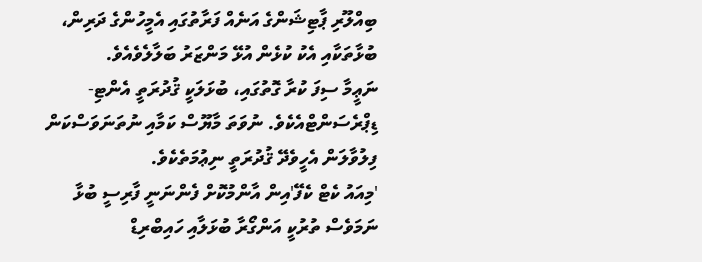ބިއްލޫރި ޕާޓިޝަންގެ އަނެއް ފަރާތުގައި އެމީހުންގެ ދަރިން، ބުޅާތަކާއި އެކު ކުޅެން އުޅޭ މަންޒަރު ބަލާލެވެއެވެ.
ނަޢީމާ ސިފަ ކުރާ ގޮތުގައި، ބުޅަލަކީ ޤުދުރަތީ އެންޓި-ޑިޕްރެސަންޓްއެކެވެ. ނުވަތަ މާޔޫސް ކަމާއި ނުތަނަވަސްކަން ފިލުވާލަން އެހީވެދޭ ޤުދުރަތީ ނިޢުމަތެކެވެ.
'މިއައު ކެޓް ކެފޭ'އިން އާންމުކޮށް ފެންނަނީ ފާރިސީ ބުޅާ ނަމަވެސް ތުރުކީ އަންގޯރާ ބުޅަލާއި ހައިބްރިޑް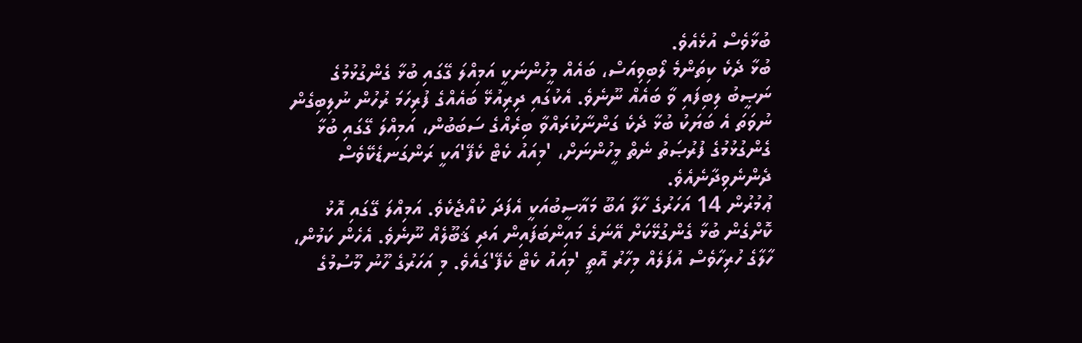ބުޅާވެސް އުޅެއެވެ.
ބުޅާ ދެކެ ކިތަންމެ ލޯބިވިއަސް، ބައެއް މީހުންނަކީ އަމިއްލަ ގޭގައި ބުޅާ ގެންގުޅުމުގެ ނަޞީބު ލިބިފައި ވާ ބައެއް ނޫނެވެ. އެކުގައި ދިރިއުޅޭ ބައެއްގެ ފުރިހަމަ ރުހުން ނުލިބިގެން ނުވަތަ އެ ބަޔަކު ބުޅާ ދެކެ ގަންނާކުރައްވާ ބިރެއްގެ ސަބަބުން، އަމިއްލަ ގޭގައި ބުޅާ ގެންގުޅުމުގެ ފުރުޞަތު ނެތް މީހުންނަށް، 'މިއައު ކެޓް ކެފޭ'އަކީ ރަންގަނޑެކޭވެސް ދެންނެވިދާނެއެވެ.
ޢުމުރުން 14 އަހަރުގެ ހާލާ އަބޫ މަޣާސީބުއަކީ އެފަދަ ކުއްޖެކެވެ. އަމިއްލަ ގޭގައި އޮޅު ކޮށްގެން ބުޅާ ގެންގުޅޭކަށް އޭނަގެ މައިންބަފައިން އަދި ޤަބޫލެއް ނޫނެވެ. އެހެން ކަމުން، ހާލާގެ ހުރިހާވެސް އުފަލެއް މިހާރު އޮތީ 'މިއައު ކެޓް ކެފޭ'ގައެވެ. މި އަހަރުގެ ހޫނު މޫސުމުގެ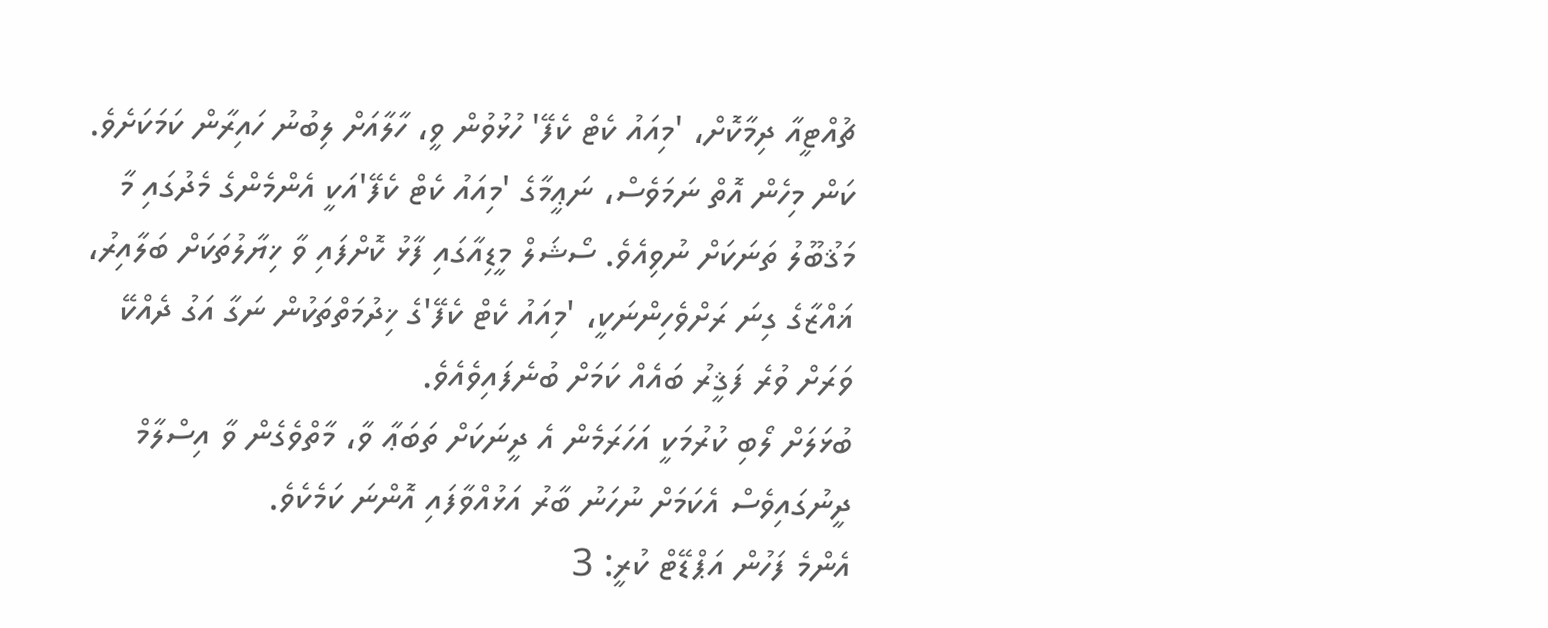ޗުއްޓީއާ ދިމާކޮށް، 'މިއައު ކެޓް ކެފޭ' ހުޅުވުން ވީ، ހާލާއަށް ލިބުނު ހައިރާން ކަމަކަށެވެ.
ކަން މިހެން އޮތް ނަމަވެސް، ނަޢީމާގެ 'މިއައު ކެޓް ކެފޭ'އަކީ އެންމެންގެ މެދުގައި މާ މަޤުބޫލު ތަނަކަށް ނުވިއެވެ. ސޯޝަލް މީޑިއާގައި ފާޅު ކޮށްފައި ވާ ޚިޔާލުތަކަށް ބަލާއިރު، ޣައްޒާގެ ގިނަ ރަށްވެހިންނަކީ، 'މިއައު ކެޓް ކެފޭ'ގެ ޚިދުމަތްތަކުން ނަގާ އަގު ދެއްކޭ ވަރަށް ވުރެ ފަޤީރު ބައެއް ކަމަށް ބުނެފައިވެއެވެ.
ބުޅަލަށް ލޯބި ކުރުމަކީ އަހަރަމެން އެ ދީނަކަށް ތަބަޢާ ވާ، މާތްވެގެން ވާ އިސްލާމް ދީނުގައިވެސް އެކަމަށް ނުހަނު ބާރު އަޅުއްވާފައި އޮންނަ ކަމެކެވެ.
އެންމެ ފަހުން އަޕްޑޭޓް ކުރީ: 3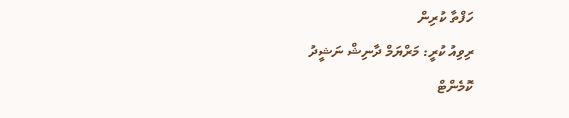ހަފްތާ ކުރިން
ރިވިއު ކުރީ: މަރްޔަމް ދާނިޝް ނަޝީދު
ކޮމެންޓް